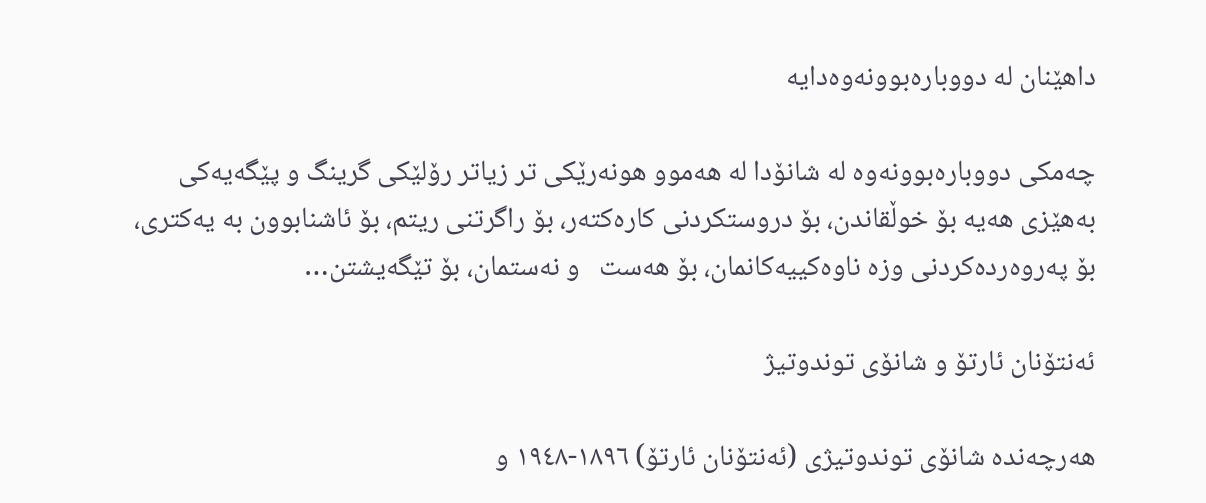داهێنان لە دووبارەبوونەوەدایە

چەمکی دووبارەبوونەوە لە شانۆدا لە هەموو هونەرێکی تر زیاتر رۆلێکی گرینگ و پێگەیەکی بەهێزی هەیە بۆ خوڵقاندن، بۆ دروستکردنی کارەکتەر، بۆ راگرتنی ریتم، بۆ ئاشنابوون بە یەکتری، بۆ پەروەردەکردنی وزە ناوەکییەکانمان، بۆ هەست   و نەستمان، بۆ تێگەیشتن…

ئەنتۆنان ئارتۆ و شانۆی توندوتیژ

هەرچەندە شانۆی توندوتیژی (ئەنتۆنان ئارتۆ) ١٨٩٦-١٩٤٨ و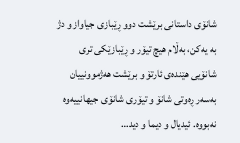شانۆی داستانی برێشت دوو ڕێبازی جیاواز و دژ بە یەکن، بەڵام هیچ تیۆر و ڕێبازێکی تری شانۆیی هێندەی ئارتۆ و برێشت هەژموونییان بەسەر ڕەوتی شانۆ و تیۆری شانۆی جیهانییەوە نەبووە. ئیدیال و دیما و دید…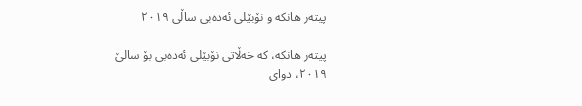پیتەر هانکە و نۆبێلی ئەدەبی ساڵی ٢٠١٩

پیتەر هانکە، کە خەڵاتی نۆبێلی ئەدەبی بۆ سالێ ٢٠١٩، دوای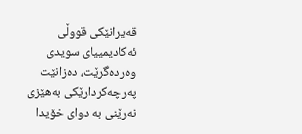قەیرانێکی قووڵی ئەکادیمییای سویدی وەردەگرێت، دەزانێت پەرچەکردارێکی بەهێزی نەرێنی بە دوای خۆیدا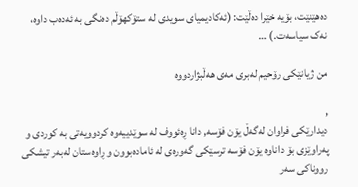دەهێنێت، بۆیە خێرا دەڵێت: (ئەکادیمیای سویدی لە ستۆکهۆڵم دەنگی بە ئەدەب داوە، نەک سیاسەت.) …

من ژیانێکی رۆحیم لەبری مەی هەڵبژاردووە

,
دیدارێکی فراوان لەگەڵ یۆن فۆسە, دانا ڕەئووف لە سوێدییەوە کردوویەتی بە کوردی و پەراوێزی بۆ داناوە یۆن فۆسە ترسێکی گەورەی لە ئامادەبوون و ڕاوەستان لەبەر تیشکی رووناکی سەر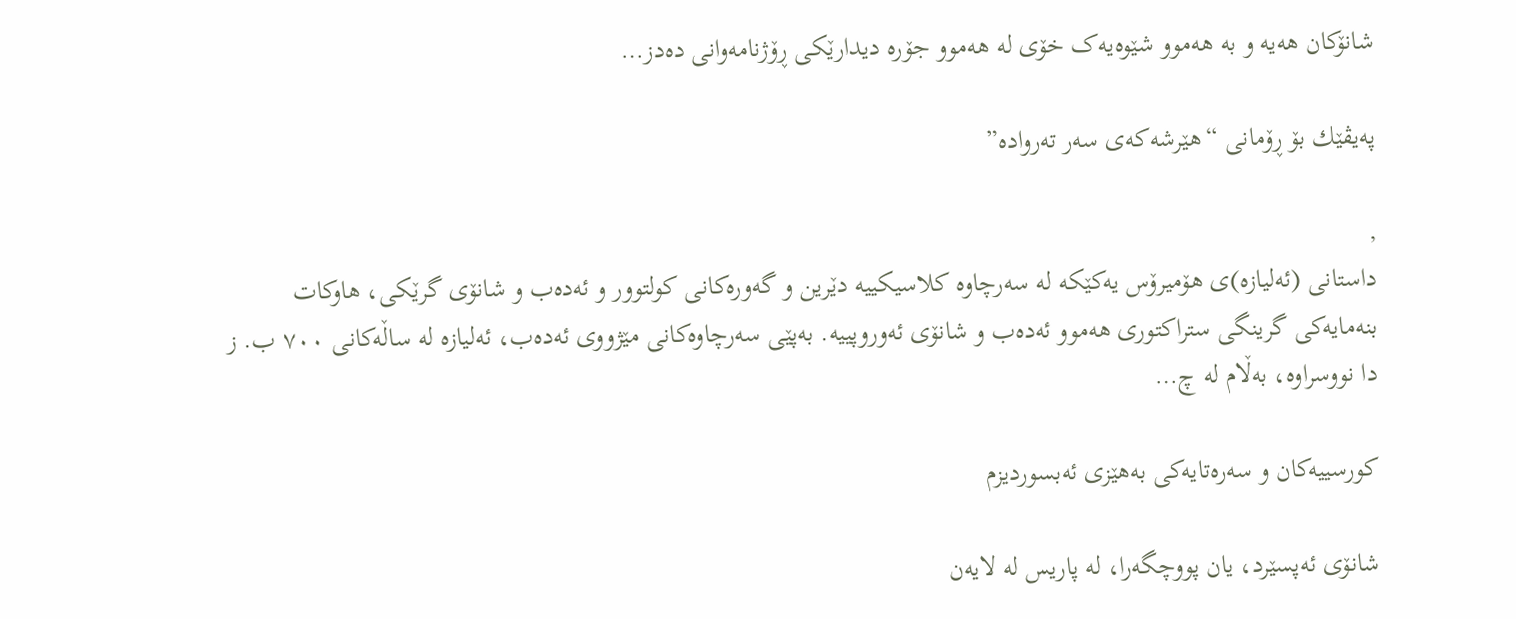شانۆکان هەیە و بە هەموو شێوەیەک خۆی لە هەموو جۆرە دیدارێکی ڕۆژنامەوانی دەدز…

په‌یڤێك بۆ ڕۆمانی “هێرشه‌که‌ی سه‌ر ته‌رواده‌”

,
داستانی (ئەلیازە)ی هۆمیرۆس یەکێکە لە سەرچاوە کلاسیکییە دێرین و گەورەکانی کولتوور و ئەدەب و شانۆی گرێکی، هاوکات بنەمایەکی گرینگی ستراکتوری هەموو ئەدەب و شانۆی ئەوروپییە. بەپێی سەرچاوەکانی مێژووی ئەدەب، ئەلیازە لە ساڵەکانی ٧٠٠ ب. ز دا نووسراوە، بەڵام لە چ…

کورسییەکان و سەرەتایەکی بەهێزی ئەبسوردیزم

شانۆی ئەپسێرد، یان پووچگەرا، لە پاریس لە لایەن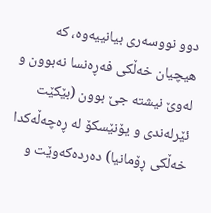دوو نووسەری بیانییه‌وه‌، کە هیچیان خەڵکی فەڕەنسا نەبوون و لەوێ نیشتە جێ بوون (بێکێت ئێرلەندی و یۆنێسکۆ لە ڕەچەڵەکدا خەڵکی ڕۆمانیا) دەردەکەوێت و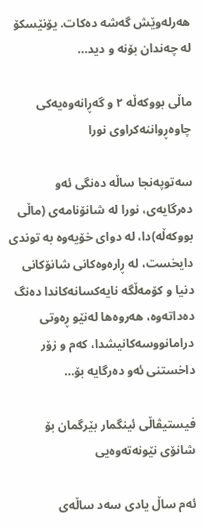هەرلەوێش گەشە دەکات. یۆنێسکۆ لە چەندان بۆنە و دید…

ماڵی بووکەڵە ٢ و گەڕانەوەیەکی چاوه‌ڕواننه‌کراوی نورا

سه‌توپه‌نجا ساڵە دەنگی ئەو دەرگایەی، نورا لە شانۆنامەی (ماڵی بووکەڵە)دا، لە دوای خۆیەوە بە توندی دایخست، لە ڕارەوەکانی شانۆکانی دنیا و کۆمەڵگە نایەکسانەکاندا دەنگ دەداتەوە، هەروەها لەنێو ڕەوتی درامانووسه‌کانیشدا، کەم و زۆر داخستنی ئەو دەرگایە بۆ…

فیستیڤاڵی ئینگمار بێرگمان بۆ شانۆی نێونەتەوەیی

ئەم ساڵ یادی سەد ساڵەی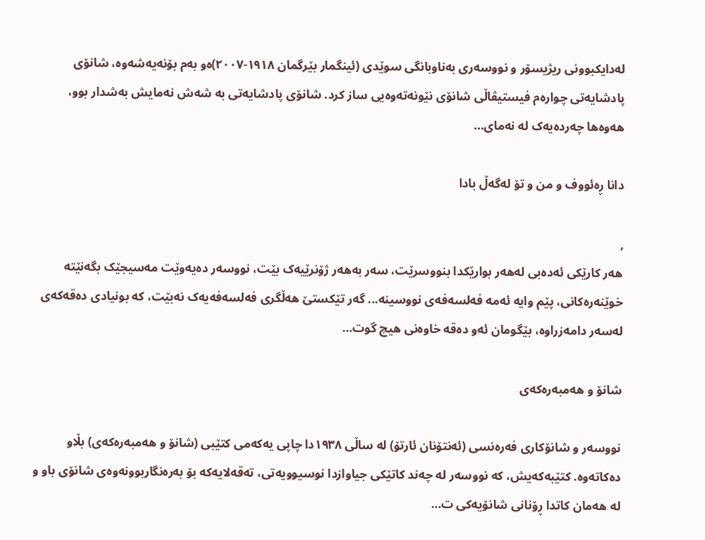لەدایکبوونی ریژیسۆر و نووسەری بەناوبانگی سوێدی (ئینگمار بێرگمان ١٩١٨-٢٠٠٧)ەو بەم بۆنەیەشەوە، شانۆی پادشایەتی چوارەم فیستیڤاڵی شانۆی نێونەتەوەیی ساز کرد. شانۆی پادشایەتی بە شەش نەمایش بەشدار بوو، هەوەها چەردەیەک لە نەمای…

دانا ڕەئووف و من و تۆ لەگەڵ بادا

,
ھەر کارێکی ئەدەبی لەھەر بوارێکدا بنووسرێت، سەر بەھەر ژۆنرێیەک بێت، نووسەر دەیەوێت مەسیجێک بگەنێتە خوێنەرەکانی، پێم وایە ئەمە فەلسەفەی نووسینە... گەر تێکستێ ھەڵگری فەلسەفەیەک نەبێت، کە بونیادی دەقەکەی لەسەر دامەزراوە، بێگومان ئەو دەقە خاوەنی ھیچ گوت…

شانۆ و هەمبەرەکەی

نووسەر و شانۆکاری فەرەنسی (ئەنتۆنان ئارتۆ) لە ساڵی ١٩٣٨دا چاپی یەکەمی کتێبی (شانۆ و هەمبەرەکەی) بڵاو دەکاتەوە. کتێبەکەیش، کە نووسەر لە چەند کاتێکی جیاوازدا نوسیوویەتی، تەقەلایەکە بۆ بەرەنگاربوونەوەی شانۆی باو و لە هەمان کاتدا ڕۆنانی شانۆیەکی ت…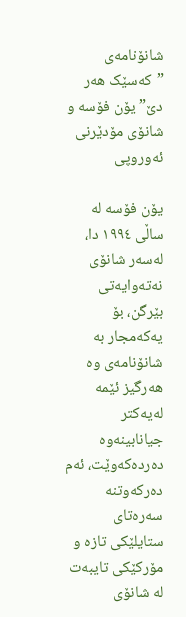شانۆنامه‌ی ”که‌سێک هه‌ر دێ” یۆن فۆسه‌ و شانۆی مۆدێرنی ئه‌وروپی

یۆن فۆسه‌ له‌ ساڵی ١٩٩٤ دا، له‌سه‌ر شانۆی نه‌ته‌وایه‌تی بێرگن، بۆ یه‌که‌مجار به‌ شانۆنامه‌ی وه‌ هه‌رگیز ئێمه‌ له‌یه‌کتر جیانابینه‌وه‌ ده‌رده‌که‌وێت، ئه‌م ده‌رکه‌وتنه‌ سه‌ره‌تای ستایلێکی تازه‌ و مۆرکێکی تایبه‌ت له‌ شانۆی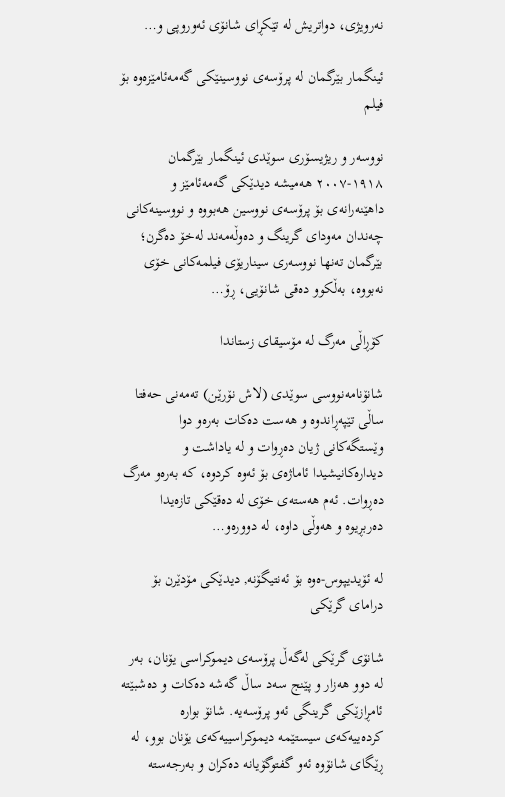نه‌رویژی، دواتریش له‌ تێکڕای شانۆی ئه‌‌وروپی و…

ئینگمار بێرگمان لە پرۆسەی نووسینێکی گەمەئامێزەوە بۆ فیلم

نووسەر و ریژیسۆری سوێدی ئینگمار بێرگمان ١٩١٨-٢٠٠٧ هەمیشە دیدێکی گەمەئامێز و داهێنەرانەی بۆ پرۆسەی نووسین هەبووە و نووسینەکانی چەندان مەودای گرینگ و دەوڵەمەند لەخۆ دەگرن؛ بێرگمان تەنها نووسەری سیناریۆی فیلمەکانی خۆی نەبووە، بەڵکوو دەقی شانۆیی، ڕۆ…

کۆڕاڵی مەرگ لە مۆسیقای زستاندا

شانۆنامەنووسی سوێدی (لاش نۆرێن) تەمەنی حەفتا ساڵی تێپەڕاندوە و هەست دەکات بەرەو دوا وێستگەکانی ژیان دەڕوات و لە یاداشت و دیدارەکانیشیدا ئاماژەی بۆ ئەوە کردوە، کە بەرەو مەرگ دەڕوات. ئەم هەستەی خۆی لە دەقێکی تازەیدا ده‌ربڕیوه‌ و هەوڵی داوە، لە دوورەو…

لە ئۆیدیپوس-ەوە بۆ ئەنتیگۆنە, دیدێکی مۆدێرن بۆ درامای گرێکی

شانۆی گرێکی لەگەڵ پرۆسەی دیموکراسی یۆنان، بەر لە دوو هەزار و پێنج سەد ساڵ گەشە دەکات و دەشبێتە ئامڕازێکی گرینگی ئەو پرۆسەیە. شانۆ بوارە کردەییەکەی سیستێمە دیموکراسییەکەی یۆنان بوو، لە ڕێگای شانۆوە ئەو گفتوگۆیانە دەکران و بەرجەستە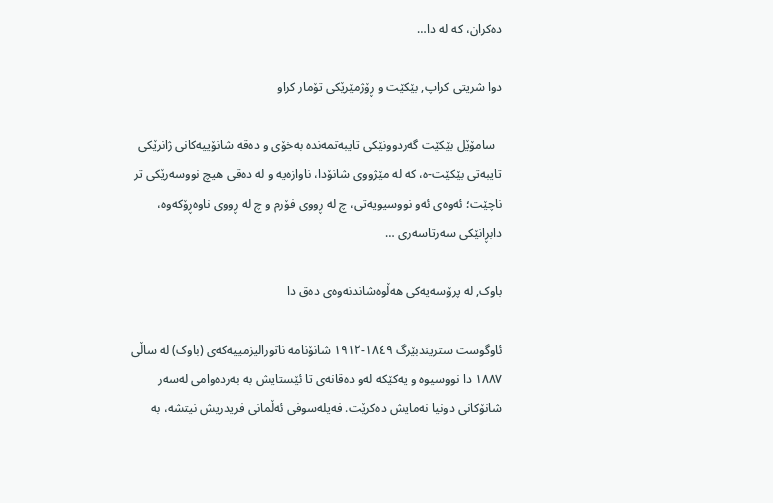دەکران، کە لە دا…

دوا شریتی کراپ, بێکێت و ڕۆژمێرێکی تۆمار کراو

  سامۆێل بێکێت گەردوونێکی تایبەتمەندە بەخۆی و دەقە شانۆییەکانی ژانرێکی تایبەتی بێکێت-ە، کە لە مێژووی شانۆدا، ناوازەیە و لە دەقی هیچ نووسەرێکی تر ناچێت؛ ئەوەی ئەو نووسیویەتی، چ لە ڕووی فۆرم و چ لە ڕووی ناوەڕۆکەوە، دابڕانێکی سەرتاسەری …

باوک, لە پرۆسەیەکی هەڵوەشاندنەوەی دەق دا

ئاوگوست ستریندبێرگ ١٨٤٩-١٩١٢ شانۆنامە ناتورالیزمییەکەی (باوک) لە ساڵی ١٨٨٧ دا نووسیوە و یەکێکە لەو دەقانەی تا ئێستایش بە بەردەوامی لەسەر شانۆکانی دونیا نەمایش دەکرێت. فەیلەسوفی ئەڵمانی فریدریش نیتشە، بە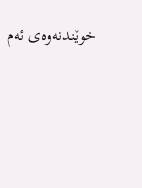خوێندنەوەی ئەم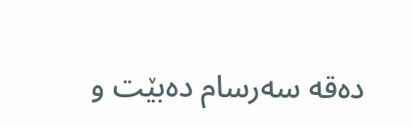دەقە سەرسام دەبێت و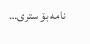نامە بۆ ستری…